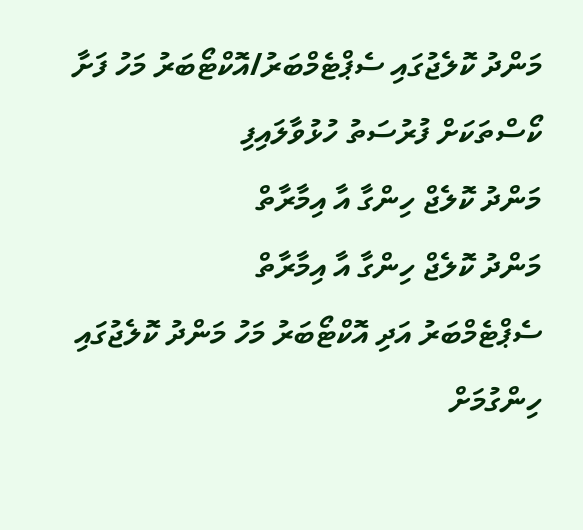މަންދު ކޮލެޖުގައި ސެޕްޓެމްބަރު/އޮކްޓޯބަރު މަހު ފަށާ ކޯސްތަކަށް ފުރުސަތު ހުޅުވާލައިފި
މަންދު ކޮލެޖް ހިންގާ އާ އިމާރާތް
މަންދު ކޮލެޖް ހިންގާ އާ އިމާރާތް
ސެޕްޓެމްބަރު އަދި އޮކްޓޯބަރު މަހު މަންދު ކޮލެޖުގައި ހިންގުމަށް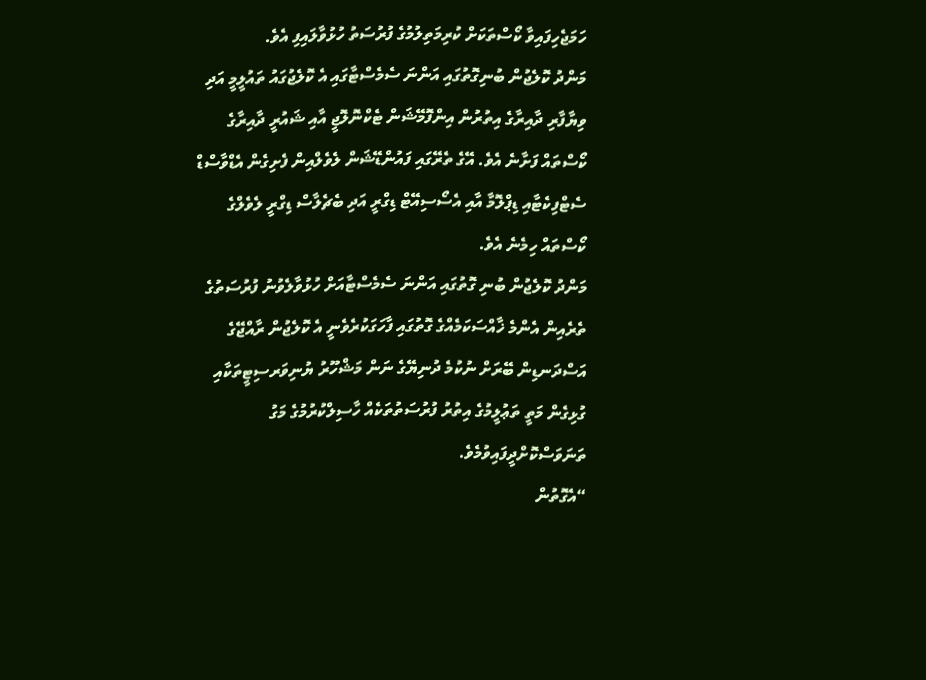ހަމަޖެހިފައިވާ ކޯސްތަކަށް ކުރިމަތިލުމުގެ ފުރުސަތު ހުޅުވާލައިފި އެވެ.
މަންދު ކޮލެޖުން ބުނިގޮތުގައި އަންނަ ސެމެސްޓާގައި އެ ކޮލެޖުގައު ތައުލީމީ އަދި ވިޔާފާރި ދާއިރާގެ އިތުރުން އިންފޮމޭޝަން ޓެކްނޮލޮޖީ އާއި ޝައުރީ ދާއިރާގެ ކޯސްތައް ފަށާނެ އެވެ. އޭގެ ތެރޭގައި ފައުންޑޭޝަން ލެވެލްއިން ފެށިގެން އެޑްވާސްޑް ސެޓްފިކެޓާއި ޑިޕްލޮމާ އާއި އެސޯސިއޭޓް ޑިގްރީ އަދި ބެޗެލާސް ޑިގްރީ ލެވެލްގެ ކޯސްތައް ހިމެނެ އެވެ.
މަންދު ކޮލެޖުން ބުނި ގޮތުގައި އަންނަ ސެމެސްޓާއަށް ހުޅުވާލެވުނު ފުރުސަތުގެ ތެރެއިން އެންމެ ޚާއްސަކަމެއްގެ ގޮތުގައި ފާހަގަކުރެވެނީ އެ ކޮލެޖުން ރާއްޖޭގެ އަސްދަނޑިން ބޭރަށް ނުކުމެ ދުނިޔޭގެ ނަން މަޝްހޫރު ޔުނިވަރސިޓީތަކާއި ގުޅިގެން މަތީ ތަޢުލީމުގެ އިތުރު ފުރުސަތުތަކެއް ހާސިލްކުރުމުގެ މަގު ތަނަވަސްކޮށްދީފައިވުމެވެ.
“އެގޮތުން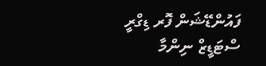ފައުންޑޭޝަން ފޮރ ޑިގްރީ ސްޓަޑީޒް ނިންމާ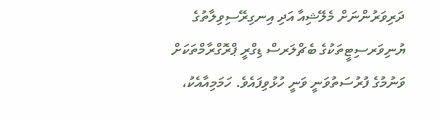ދަރިވަރުންނަށް މެލޭޝިއާ އަދި އިނގިރޭސިވިލާތުގެ ޔުނިވަރސިޓީތަކުގެ ބެޗްލަރސް ޑިގްރީ ޕްރޮގްރާމްތަކަށް ވަނުމުގެ ފުރުސަތުވަނީ ވަނީ ހުޅުވިފައެވެ. ހަމަމިއާއެކު،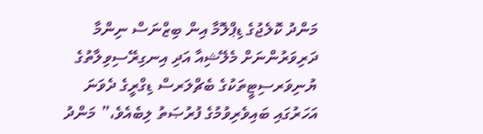މަންދު ކޮލެޖުގެ ޑިޕްލޮމާ އިން ބިޒްނަސް ނިންމާ ދަރިވަރުންނަށް މެލޭޝިއާ އަދި އިނގިރޭސިވިލާތުގެ ޔުނިވަރސިޓީތަކުގެ ބެޗްލަރސް ޑިގްރީގެ ދެވަނަ އަހަރުގައި ބައިވެރިވުމުގެ ފުރުޞަތު ލިބެއެވެ،” މަންދު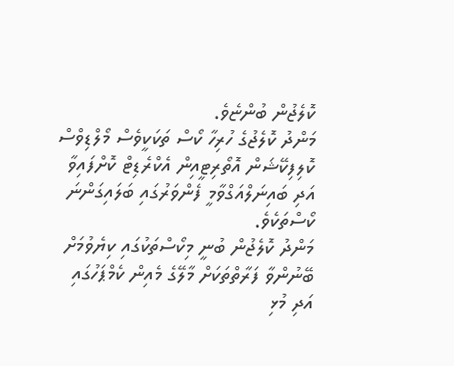ކޮލެޖުން ބުންޏެވެ.
މަންދު ކޮލެޖުގެ ހުރިހާ ކޯސް ތަކަކީވެސް މޯލްޑިވްސް ކޮލިފިކޭޝަން އޮތޯރިޓީއިން އެކްރެޑިޓް ކޮށްފައިވާ އަދި ބައިނަލްއަގްވާމީ ފެންވަރުގައި ބަލައިގަންނަ ކޯސްތަކެވެ.
މަންދު ކޮލެޖުން ބުނީ މިކޯސްތަކުގައި ކިޔެވުމަށް ބޭނުންވާ ފަރާތްތަކަށް މާލޭގެ މެއިން ކެމްޕަހުގައި އަދި މުޅި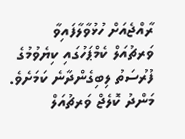ރާއްޖެއަށް ހުޅުވާލާފައިވާ ވަރޗުއަލް ކެމްޕަހުގައި ކިޔެވުމުގެ ފުރުސަތު ލިބިގެންދާނެ ކަމަށެވެ. މަންދު ކޮލެޖް ވަރޗުއަލް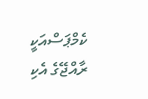ކެމްޕަސްއަކީ ރާއްޖޭގެ އެކި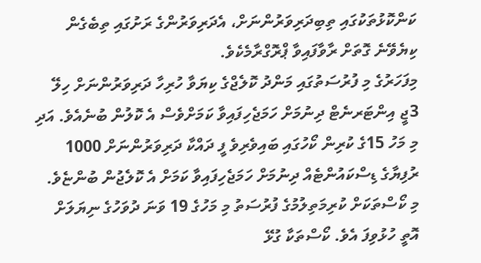ކަންކޮޅުތަކުގައި ތިބިދަރިވަރުންނަށް، އެދަރިވަރުންގެ ރަށުގައި ތިބެގެން ކިޔެވޭނެ ގޮތަށް ރާވާފައިވާ ޕްރޮގްރާމެކެވެ.
މިފަހަރުގެ މި ފުރުސަތުގައި މަންދު ކޮލެޖްގެ ކިޔަވާ ހުރިހާ ދަރިވަރުންނަށް ހިލޭ 3ޖީ އިންޓަރނެޓް ދިނުމަށް ހަމަޖެހިފައިވާ ކަމަށްވެސް އެ ކޮލުން ބުނެއެވެ. އަދި މި މަހު 15ގެ ކުރިން ކޯހުގައި ބައިވެރިވެ ފީ ދައްކާ ދަރިވަރުންނަށް 1000 ރުފިޔާގެ ޑިސްކައުންޓެއް ދިނުމަށް ހަމަޖެހިފައިވާ ކަމަށް އެ ކޮލެޖުން ބުންޏެވެ.
މި ކޯސްތަކަށް ކުރިމަތިލުމުގެ ފުރުސަތު މި މަހުގެ 19 ވަނަ ދުވަހުގެ ނިޔަލަށް އޮތީ ހުޅުވިފަ އެވެ. ކޯސްތަކާ ގުޅޭ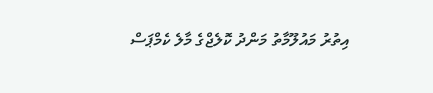އިތުރު މައުލޫމާތު މަންދު ކޮލެޖްގެ މާލެ ކެމްޕަސް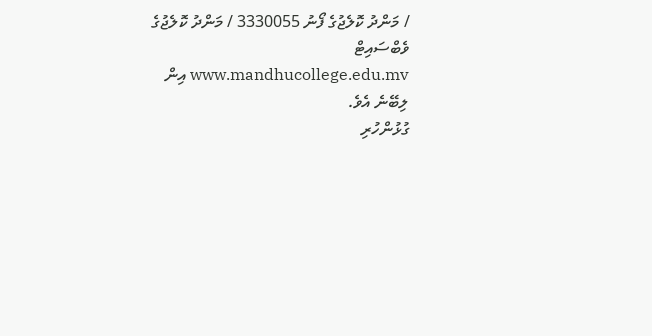/ މަންދު ކޮލެޖުގެ ފޯނު 3330055 / މަންދު ކޮލެޖުގެ ވެބްސައިޓް www.mandhucollege.edu.mv އިން ލިބޭނެ އެވެ.
ގުޅުންހުރި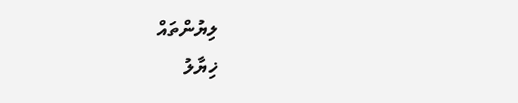ލިޔުންތައް
ޚިޔާލު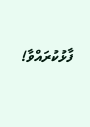ފާޅުކުރައްވާ!